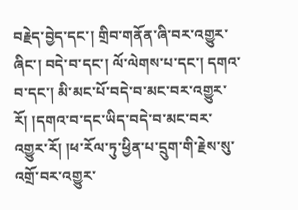བརྗེད་བྱེད་དང་། གྲིབ་གནོན་ཞི་བར་འགྱུར་ཞིང་། བདེ་བ་དང་། ལོ་ལེགས་པ་དང་། དགའ་བ་དང་། མི་མང་པོ་བདེ་བ་མང་བར་འགྱུར་རོ། །དགའ་བ་དང་ཡིད་བདེ་བ་མང་བར་འགྱུར་རོ། །ཕ་རོལ་ཏུ་ཕྱིན་པ་དྲུག་གི་རྗེས་སུ་འགྲོ་བར་འགྱུར་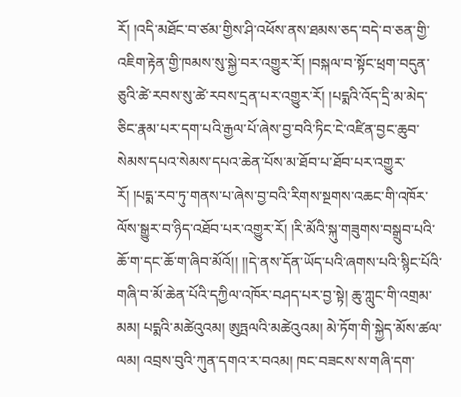རོ། །འདི་མཐོང་བ་ཙམ་གྱིས་ཤི་འཕོས་ནས་ཐམས་ཅད་བདེ་བ་ཅན་གྱི་འཇིག་རྟེན་གྱི་ཁམས་སུ་སྐྱེ་བར་འགྱུར་རོ། །བསྐལ་བ་སྟོང་ཕྲག་བདུན་ཅུའི་ཚེ་རབས་སུ་ཚེ་རབས་དྲན་པར་འགྱུར་རོ། །པདྨའི་འོད་དྲི་མ་མེད་ཅིང་རྣམ་པར་དག་པའི་རྒྱལ་པོ་ཞེས་བྱ་བའི་ཏིང་ངེ་འཛིན་བྱང་ཆུབ་སེམས་དཔའ་སེམས་དཔའ་ཆེན་པོས་མ་ཐོབ་པ་ཐོབ་པར་འགྱུར་རོ། །པདྨ་རབ་ཏུ་གནས་པ་ཞེས་བྱ་བའི་རིགས་སྔགས་འཆང་གི་འཁོར་ལོས་སྒྱུར་བ་ཉིད་འཐོབ་པར་འགྱུར་རོ། །རི་མོའི་སྐུ་གཟུགས་བསྒྲུབ་པའི་ཆོ་ག་དང་ཆོ་ག་ཞིབ་མོའོ།། །།དེ་ནས་དོན་ཡོད་པའི་ཞགས་པའི་སྙིང་པོའི་གཞི་བ་མོ་ཆེན་པོའི་དཀྱིལ་འཁོར་བཤད་པར་བྱ་སྟེ། ཆུ་ཀླུང་གི་འགྲམ་མམ། པདྨའི་མཚེའུའམ། ཨུཏྤལའི་མཚེའུའམ། མེ་ཏོག་གི་སྐྱེད་མོས་ཚལ་ལམ། འབྲས་བུའི་ཀུན་དགའ་ར་བའམ། ཁང་བཟངས་ས་གཞི་དག་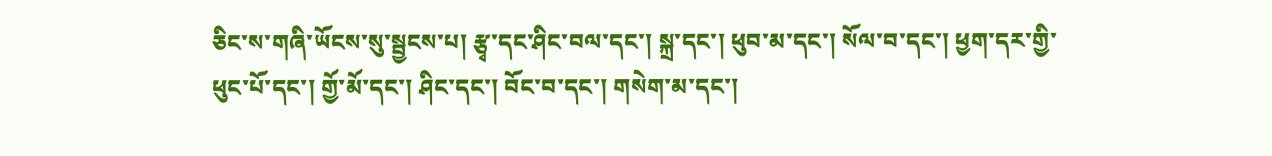ཅིང་ས་གཞི་ཡོངས་སུ་སྦྱངས་པ། རྩྭ་དང་ཤིང་བལ་དང་། སྐྲ་དང་། ཕུབ་མ་དང་། སོལ་བ་དང་། ཕྱག་དར་གྱི་ཕུང་པོ་དང་། གྱོ་མོ་དང་། ཤིང་དང་། བོང་བ་དང་། གསེག་མ་དང་།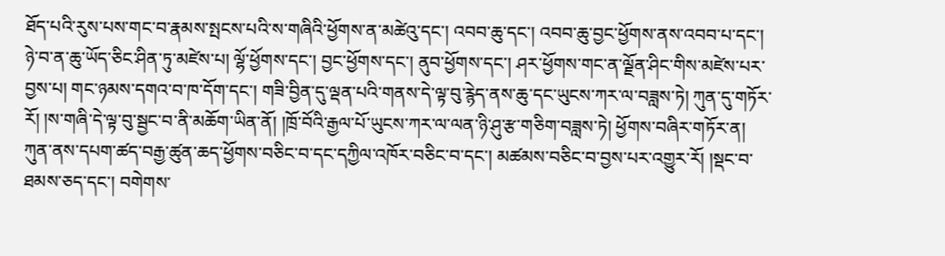ཐོད་པའི་རུས་པས་གང་བ་རྣམས་སྤངས་པའི་ས་གཞིའི་ཕྱོགས་ན་མཚེའུ་དང་། འབབ་ཆུ་དང་། འབབ་ཆུ་བྱང་ཕྱོགས་ནས་འབབ་པ་དང་། ཉེ་བ་ན་ཆུ་ཡོད་ཅིང་ཤིན་ཏུ་མཛེས་པ། ལྷོ་ཕྱོགས་དང་། བྱང་ཕྱོགས་དང་། ནུབ་ཕྱོགས་དང་། ཤར་ཕྱོགས་གང་ན་ལྗོན་ཤིང་གིས་མཛེས་པར་བྱས་པ། གང་ཉམས་དགའ་བ་ཁ་དོག་དང་། གཟི་བྱིན་དུ་ལྡན་པའི་གནས་དེ་ལྟ་བུ་རྙེད་ནས་ཆུ་དང་ཡུངས་ཀར་ལ་བཟླས་ཏེ། ཀུན་དུ་གཏོར་རོ། །ས་གཞི་དེ་ལྟ་བུ་སྦྱང་བ་ནི་མཆོག་ཡིན་ནོ། །ཁྲོ་བོའི་རྒྱལ་པོ་ཡུངས་ཀར་ལ་ལན་ཉི་ཤུ་རྩ་གཅིག་བཟླས་ཏེ། ཕྱོགས་བཞིར་གཏོར་ན། ཀུན་ནས་དཔག་ཚད་བརྒྱ་ཚུན་ཆད་ཕྱོགས་བཅིང་བ་དང་དཀྱིལ་འཁོར་བཅིང་བ་དང་། མཚམས་བཅིང་བ་བྱས་པར་འགྱུར་རོ། །སྡང་བ་ཐམས་ཅད་དང་། བགེགས་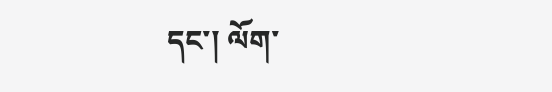དང་། ལོག་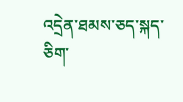འདྲེན་ཐམས་ཅད་སྐད་ཅིག་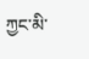ཀྱང་མི་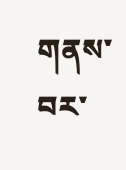གནས་བར་